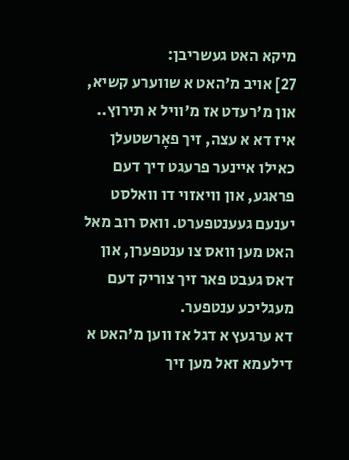מיקא האט געשריבן:
27] אויב מ'האט א שווערע קשיא, און מ'רעדט אז מ'וויל א תירוץ.. איז דא א עצה, זיך פאָרשטעלן כאילו איינער פרעגט דיך דעם פראגע, און וויאזוי דו וואלסט יענעם געענטפערט. וואס רוב מאל האט מען וואס צו ענטפערן, און דאס געבט פאר זיך צוריק דעם מעגליכע ענטפער.
דא ערגעץ א דגל אז ווען מ'האט א דילעמא זאל מען זיך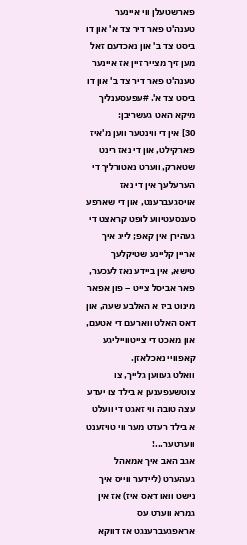פארשטעלן ווי איינער טענה'ט פאר דיר צד א' און דו ביסט צד ב' און נאכדעם זאל מען זיך מצייר זיין אז איינער טענה'ט פאר דיר צד ב' און דו ביסט צד א'. #עפעסענליך
מיקא האט געשריבן:
30] אין די ווינטער ווען מ'איז פארקילט, און די נאז רינט שטארק, ווערט נאטורליך די הערעלעך אין די נאז אויסגעברענט, און די שארפע סענסעטיווע לופט קראצט די געהירן אין קאפ; לייג איך אריין קליינע שטיקלעך טישא, אין ביידע נאז לעכער, פאר אביסל צייט – פון אפאר מינוט ביז א האלבע שעה, און דאס האלט ווארעם די אטעם, און מאכט די צייטווייליגע קאפוויי נאכלאזן.
וואלט געווען גלייך, צו צוטשעפענען א בילד צו יעדע עצה טובה ווי זאגט די וועלט א בילד רעדט מער ווי טויזענט ווערטער...!
אגב האב איך אמאהל געהערט (ליידער ווייס איך נישט וואו דאס איז) אז אין גמרא ווערט עס אראפגעברענגט אז דווקא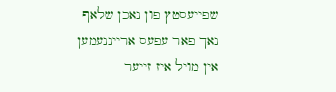שפייעסטץ פון נאכן שלאף נאך פאר עפעס ארייננעמען אין מויל איז זייער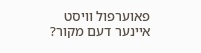פאוערפול וויסט איינער דעם מקור?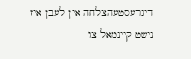דיגרעסטעהצלחה אין לעבן איז נישט קיינמאל צו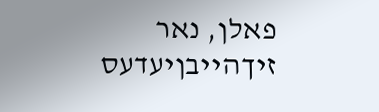פאלן, נאר זיךהייבןיעדעס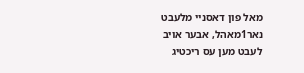מאל פון דאסניי מלעבט נאר1מאהל, אבער אויב לעבט מען עס ריכטיג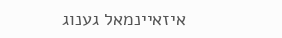איזאיינמאל גענוג